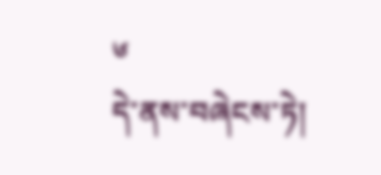༦
དེ་ནས་བཞེངས་ཏེ།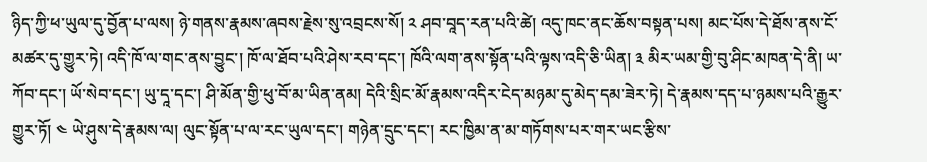ཉིད་ཀྱི་ཕ་ཡུལ་དུ་བྱོན་པ་ལས། ཉེ་གནས་རྣམས་ཞབས་རྗེས་སུ་འབྲངས་སོ། ༢ ཤབ་བཱད་རན་པའི་ཚེ། འདུ་ཁང་ནང་ཆོས་བསྟན་པས། མང་པོས་དེ་ཐོས་ནས་ངོ་མཚར་དུ་གྱུར་ཏེ། འདི་ཁོ་ལ་གང་ནས་བྱུང་། ཁོ་ལ་ཐོབ་པའི་ཤེས་རབ་དང་། ཁོའི་ལག་ནས་སྟོན་པའི་ལྟས་འདི་ཅི་ཡིན། ༣ མིར་ཡམ་གྱི་བུ་ཤིང་མཁན་དེ་ནི། ཡ་ཀོབ་དང་། ཡོ་སེབ་དང་། ཡུ་དཱ་དང་། ཤི་མོན་གྱི་ཕུ་བོ་མ་ཡིན་ནམ། དེའི་སྲིང་མོ་རྣམས་འདིར་ངེད་མཉམ་དུ་མེད་དམ་ཟེར་ཏེ། དེ་རྣམས་དད་པ་ཉམས་པའི་རྒྱུར་གྱུར་ཏོ། ༤ ཡེ་ཤུས་དེ་རྣམས་ལ། ལུང་སྟོན་པ་ལ་རང་ཡུལ་དང་། གཉེན་དྲུང་དང་། རང་ཁྱིམ་ན་མ་གཏོགས་པར་གར་ཡང་རྩིས་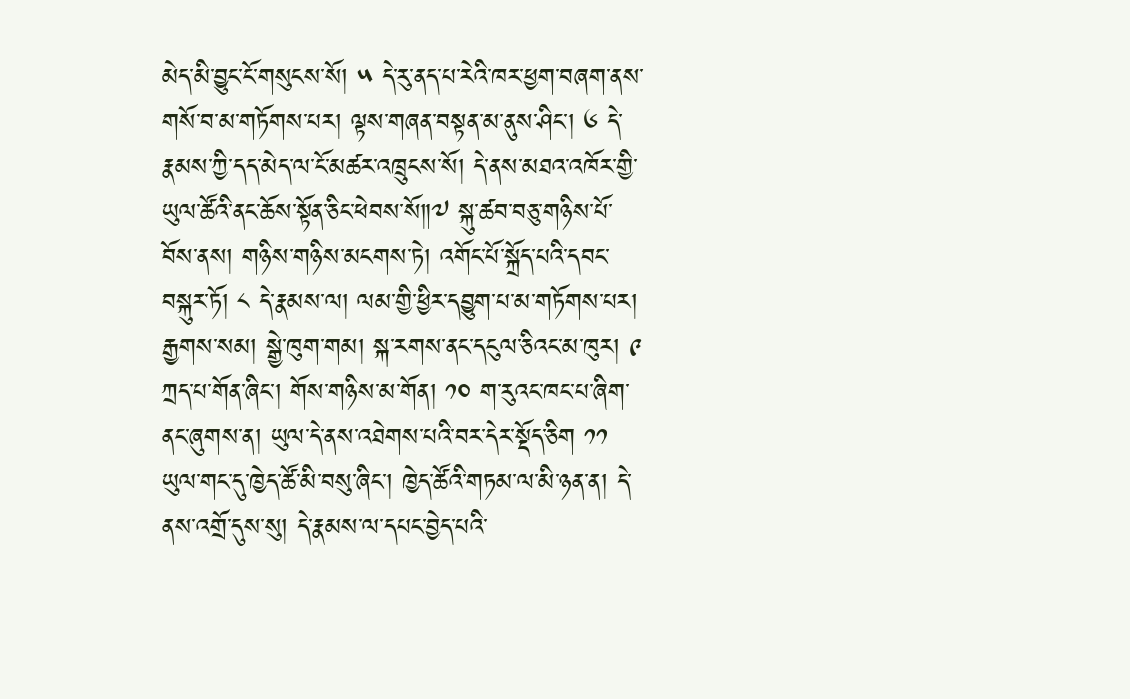མེད་མི་བྱུང་ངོ་གསུངས་སོ། ༥ དེ་རུ་ནད་པ་རེའི་ཁར་ཕྱག་བཞག་ནས་གསོ་བ་མ་གཏོགས་པར། ལྟས་གཞན་བསྟན་མ་ནུས་ཤིང་། ༦ དེ་རྣམས་ཀྱི་དད་མེད་ལ་ངོ་མཚར་འཁྲུངས་སོ། དེ་ནས་མཐའ་འཁོར་གྱི་ཡུལ་ཚོའི་ནང་ཆོས་སྟོན་ཅིང་ཕེབས་སོ༎༧ སྐུ་ཚབ་བཅུ་གཉིས་པོ་བོས་ནས། གཉིས་གཉིས་མངགས་ཏེ། འགོང་པོ་སྐྲོད་པའི་དབང་བསྐུར་ཏོ། ༨ དེ་རྣམས་ལ། ལམ་གྱི་ཕྱིར་དབྱུག་པ་མ་གཏོགས་པར། རྒྱགས་སམ། སྒྱེ་ཁུག་གམ། སྐ་རགས་ནང་དངུལ་ཅིའང་མ་ཁུར། ༩ ཀྲད་པ་གོན་ཞིང་། གོས་གཉིས་མ་གོན། ༡༠ ག་རུའང་ཁང་པ་ཞིག་ནང་ཞུགས་ན། ཡུལ་དེ་ནས་འཐེགས་པའི་བར་དེར་སྡོད་ཅིག ༡༡ ཡུལ་གང་དུ་ཁྱེད་ཚོ་མི་བསུ་ཞིང་། ཁྱེད་ཚོའི་གཏམ་ལ་མི་ཉན་ན། དེ་ནས་འགྲོ་དུས་སུ། དེ་རྣམས་ལ་དཔང་བྱེད་པའི་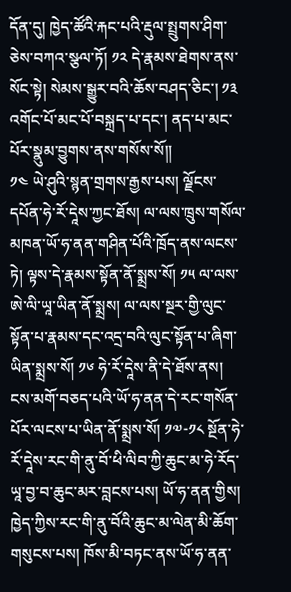དོན་དུ། ཁྱེད་ཚོའི་རྐང་པའི་རྡུལ་སྤྲུགས་ཤིག་ཅེས་བཀའ་སྩལ་ཏོ། ༡༢ དེ་རྣམས་ཐེགས་ནས་སོང་སྟེ། སེམས་སྒྱུར་བའི་ཆོས་བཤད་ཅིང་། ༡༣ འགོང་པོ་མང་པོ་བསྐྲད་པ་དང་། ནད་པ་མང་པོར་སྣུམ་བྱུགས་ནས་གསོས་སོ༎
༡༤ ཡེ་ཤུའི་སྙན་གྲགས་རྒྱས་པས། ལྗོངས་དཔོན་ཧེ་རོ་དཱེས་ཀྱང་ཐོས། ལ་ལས་ཁྲུས་གསོལ་མཁན་ཡོ་ཧ་ནན་གཤིན་པོའི་ཁྲོད་ནས་ལངས་ཏེ། ལྟས་དེ་རྣམས་སྟོན་ནོ་སྨྲས་སོ། ༡༥ ལ་ལས་ཨེ་ལི་ཡཱ་ཡིན་ནོ་སྨྲས། ལ་ལས་སྔར་གྱི་ལུང་སྟོན་པ་རྣམས་དང་འདྲ་བའི་ལུང་སྟོན་པ་ཞིག་ཡིན་སྨྲས་སོ། ༡༦ ཧེ་རོ་དཱེས་ནི་དེ་ཐོས་ནས། ངས་མགོ་བཅད་པའི་ཡོ་ཧ་ནན་དེ་རང་གསོན་པོར་ལངས་པ་ཡིན་ནོ་སྨྲས་སོ། ༡༧-༡༨ སྔོན་ཧེ་རོ་དཱེས་རང་གི་ནུ་བོ་ཕི་ལིབ་ཀྱི་ཆུང་མ་ཧེ་རོད་ཡཱ་བྱ་བ་ཆུང་མར་བླངས་པས། ཡོ་ཧ་ནན་གྱིས། ཁྱེད་ཀྱིས་རང་གི་ནུ་བོའི་ཆུང་མ་ལེན་མི་ཆོག་གསུངས་པས། ཁོས་མི་བཏང་ནས་ཡོ་ཧ་ནན་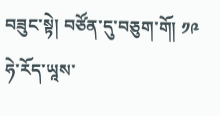བཟུང་སྟེ། བཙོན་དུ་བཅུག་གོ། ༡༩ ཧེ་རོད་ཡཱས་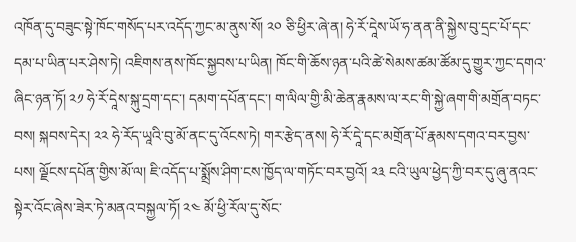འཁོན་དུ་བཟུང་སྟེ་ཁོང་གསོད་པར་འདོད་ཀྱང་མ་ནུས་སོ། ༢༠ ཅི་ཕྱིར་ཞེ་ན། ཧེ་རོ་དཱེས་ཡོ་ཧ་ནན་ནི་སྐྱེས་བུ་དྲང་པོ་དང་དམ་པ་ཡིན་པར་ཤེས་ཏེ། འཇིགས་ནས་ཁོང་སྐྱབས་པ་ཡིན། ཁོང་གི་ཆོས་ཉན་པའི་ཚེ་སེམས་ཚམ་ཚོམ་དུ་གྱུར་ཀྱང་དགའ་ཞིང་ཉན་ཏོ། ༢༡ ཧེ་རོ་དཱེས་སྐུ་དྲག་དང་། དམག་དཔོན་དང་། ག་ལིལ་གྱི་མི་ཆེན་རྣམས་ལ་རང་གི་སྐྱེ་ཞག་གི་མགྲོན་བཏང་བས། སྐབས་དེར། ༢༢ ཧེ་རོད་ཡཱའི་བུ་མོ་ནང་དུ་འོངས་ཏེ། གར་རྩེད་ནས། ཧེ་རོ་དཱེ་དང་མགྲོན་པོ་རྣམས་དགའ་བར་བྱས་པས། ལྗོངས་དཔོན་གྱིས་མོ་ལ། ཇི་འདོད་པ་སྨྲོས་ཤིག་ངས་ཁྱོད་ལ་གཏོང་བར་བྱའོ། ༢༣ ངའི་ཡུལ་ཕྱེད་ཀྱི་བར་དུ་ཞུ་ནའང་སྟེར་འོང་ཞེས་ཟེར་ཏེ་མནའ་བསྐྱལ་ཏོ། ༢༤ མོ་ཕྱི་རོལ་དུ་སོང་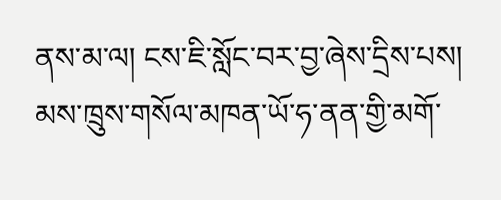ནས་མ་ལ། ངས་ཇི་སློང་བར་བྱ་ཞེས་དྲིས་པས། མས་ཁྲུས་གསོལ་མཁན་ཡོ་ཧ་ནན་གྱི་མགོ་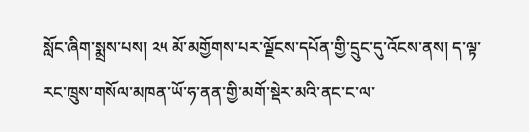སློང་ཞིག་སྨྲས་པས། ༢༥ མོ་མགྱོགས་པར་ལྗོངས་དཔོན་གྱི་དྲུང་དུ་འོངས་ནས། ད་ལྟ་རང་ཁྲུས་གསོལ་མཁན་ཡོ་ཧ་ནན་གྱི་མགོ་སྡེར་མའི་ནང་ང་ལ་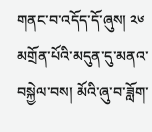གནང་བ་འདོད་དོ་ཞུས། ༢༦ མགྲོན་པོའི་མདུན་དུ་མནའ་བསྐྱེལ་བས། མོའི་ཞུ་བ་ཟློག་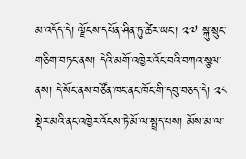མ་འདོད་དེ། ལྗོངས་དཔོན་ཤིན་ཏུ་ཚེར་ཡང་། ༢༧ སྐུ་སྲུང་གཅིག་བཏང་ནས། དེའི་མགོ་འཁྱེར་འོང་བའི་བཀའ་སྩལ་ནས། དེ་སོང་ནས་བཙོན་ཁང་ནང་ཁོང་གི་དབུ་བཅད་དེ། ༢༨ སྡེར་མའི་ནང་འཁྱེར་འོངས་ཏེ་མོ་ལ་སྤྲད་པས། མོས་མ་ལ་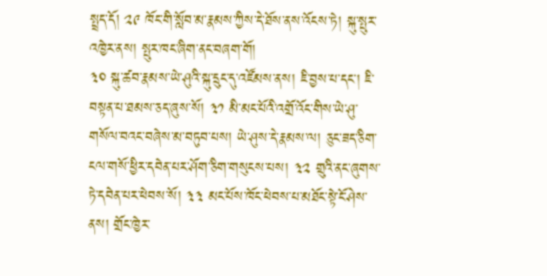སྤྲད་དོ། ༢༩ ཁོང་གི་སློབ་མ་རྣམས་ཀྱིས་དེ་ཐོས་ནས་འོངས་ཏེ། སྐུ་སྤུར་འཁྱེར་ནས། སྤུར་ཁང་ཞིག་ནང་བཞག་གོ།
༣༠ སྐུ་ཚབ་རྣམས་ཡེ་ཤུའི་སྐུ་དྲུང་དུ་འཛོམས་ནས། ཇི་བྱས་པ་དང་། ཇི་བསྟན་པ་ཐམས་ཅད་ཞུས་སོ། ༣༡ མི་མང་པོའི་འགྲོ་འོང་གིས་ཡེ་ཤུ་གསོལ་བའང་བཞེས་མ་བཏུབ་པས། ཡེ་ཤུས་དེ་རྣམས་ལ། ཅུང་ཟད་ཅིག་ངལ་གསོ་ཕྱིར་དབེན་པར་ཤོག་ཅིག་གསུངས་པས། ༣༢ གྲུའི་ནང་ཞུགས་ཏེ་དབེན་པར་ཕེབས་སོ། ༣༣ མང་པོས་ཁོང་ཕེབས་པ་མཐོང་སྟེ་ངོ་ཤེས་ནས། གྲོང་ཁྱེར་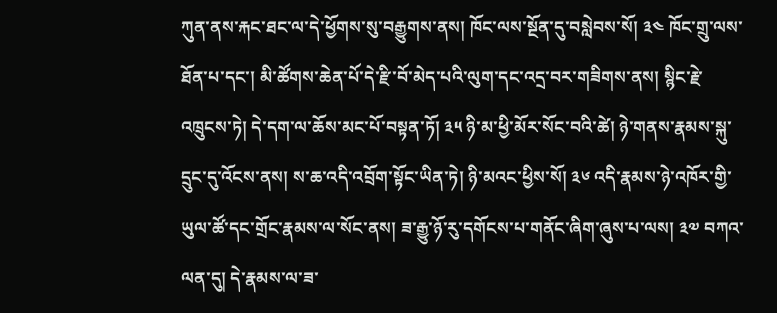ཀུན་ནས་རྐང་ཐང་ལ་དེ་ཕྱོགས་སུ་བརྒྱུགས་ནས། ཁོང་ལས་སྔོན་དུ་བསླེབས་སོ། ༣༤ ཁོང་གྲུ་ལས་ཐོན་པ་དང་། མི་ཚོགས་ཆེན་པོ་དེ་རྫི་བོ་མེད་པའི་ལུག་དང་འདྲ་བར་གཟིགས་ནས། སྙིང་རྗེ་འཁྲུངས་ཏེ། དེ་དག་ལ་ཆོས་མང་པོ་བསྟན་ཏོ། ༣༥ ཉི་མ་ཕྱི་མོར་སོང་བའི་ཚེ། ཉེ་གནས་རྣམས་སྐུ་དྲུང་དུ་འོངས་ནས། ས་ཆ་འདི་འབྲོག་སྟོང་ཡིན་ཏེ། ཉི་མའང་ཕྱིས་སོ། ༣༦ འདི་རྣམས་ཉེ་འཁོར་གྱི་ཡུལ་ཚོ་དང་གྲོང་རྣམས་ལ་སོང་ནས། ཟ་རྒྱུ་ཉོ་རུ་དགོངས་པ་གནོང་ཞིག་ཞུས་པ་ལས། ༣༧ བཀའ་ལན་དུ། དེ་རྣམས་ལ་ཟ་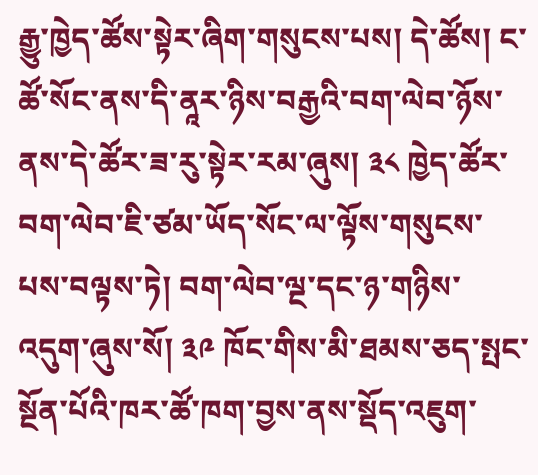རྒྱུ་ཁྱེད་ཚོས་སྟེར་ཞིག་གསུངས་པས། དེ་ཚོས། ང་ཚོ་སོང་ནས་དི་ནཱར་ཉིས་བརྒྱའི་བག་ལེབ་ཉོས་ནས་དེ་ཚོར་ཟ་རུ་སྟེར་རམ་ཞུས། ༣༨ ཁྱེད་ཚོར་བག་ལེབ་ཇི་ཙམ་ཡོད་སོང་ལ་ལྟོས་གསུངས་པས་བལྟས་ཏེ། བག་ལེབ་ལྔ་དང་ཉ་གཉིས་འདུག་ཞུས་སོ། ༣༩ ཁོང་གིས་མི་ཐམས་ཅད་སྤང་སྔོན་པོའི་ཁར་ཚོ་ཁག་བྱས་ནས་སྡོད་འཇུག་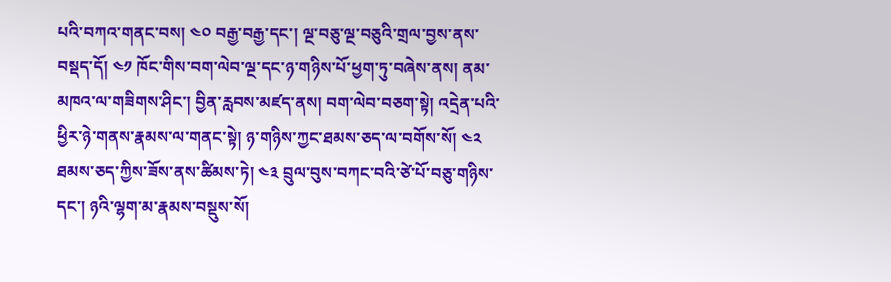པའི་བཀའ་གནང་བས། ༤༠ བརྒྱ་བརྒྱ་དང་། ལྔ་བཅུ་ལྔ་བཅུའི་གྲལ་བྱས་ནས་བསྡད་དོ། ༤༡ ཁོང་གིས་བག་ལེབ་ལྔ་དང་ཉ་གཉིས་པོ་ཕྱག་ཏུ་བཞེས་ནས། ནམ་མཁའ་ལ་གཟིགས་ཤིང་། བྱིན་རླབས་མཛད་ནས། བག་ལེབ་བཅག་སྟེ། འདྲེན་པའི་ཕྱིར་ཉེ་གནས་རྣམས་ལ་གནང་སྟེ། ཉ་གཉིས་ཀྱང་ཐམས་ཅད་ལ་བགོས་སོ། ༤༢ ཐམས་ཅད་ཀྱིས་ཟོས་ནས་ཚིམས་ཏེ། ༤༣ བྲུལ་བུས་བཀང་བའི་ཙེ་པོ་བཅུ་གཉིས་དང་། ཉའི་ལྷག་མ་རྣམས་བསྡུས་སོ།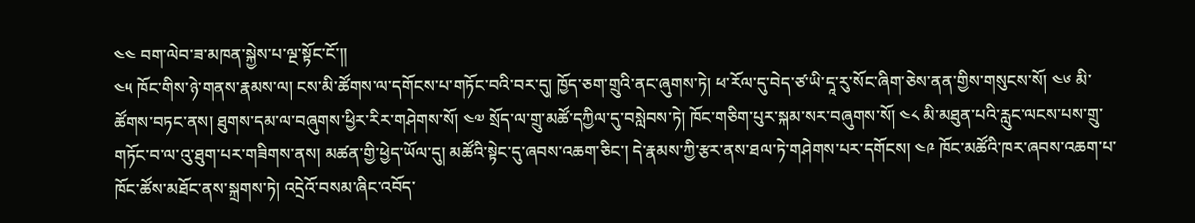༤༤ བག་ལེབ་ཟ་མཁན་སྐྱེས་པ་ལྔ་སྟོང་ངོ་༎
༤༥ ཁོང་གིས་ཉེ་གནས་རྣམས་ལ། ངས་མི་ཚོགས་ལ་དགོངས་པ་གཏོང་བའི་བར་དུ། ཁྱོད་ཅག་གྲུའི་ནང་ཞུགས་ཏེ། ཕ་རོལ་དུ་བེད་ཙ་ཡི་དཱ་རུ་སོང་ཞིག་ཅེས་ནན་གྱིས་གསུངས་སོ། ༤༦ མི་ཚོགས་བཏང་ནས། ཐུགས་དམ་ལ་བཞུགས་ཕྱིར་རིར་གཤེགས་སོ། ༤༧ སྲོད་ལ་གྲུ་མཚོ་དཀྱིལ་དུ་བསླེབས་ཏེ། ཁོང་གཅིག་པུར་སྐམ་སར་བཞུགས་སོ། ༤༨ མི་མཐུན་པའི་རླུང་ལངས་པས་གྲུ་གཏོང་བ་ལ་འུ་ཐུག་པར་གཟིགས་ནས། མཚན་གྱི་ཕྱེད་ཡོལ་དུ། མཚོའི་སྟེང་དུ་ཞབས་འཆག་ཅིང་། དེ་རྣམས་ཀྱི་རྩར་ནས་ཐལ་ཏེ་གཤེགས་པར་དགོངས། ༤༩ ཁོང་མཚོའི་ཁར་ཞབས་འཆག་པ་ཁོང་ཚོས་མཐོང་ནས་སྐྲགས་ཏེ། འདྲེའོ་བསམ་ཞིང་འབོད་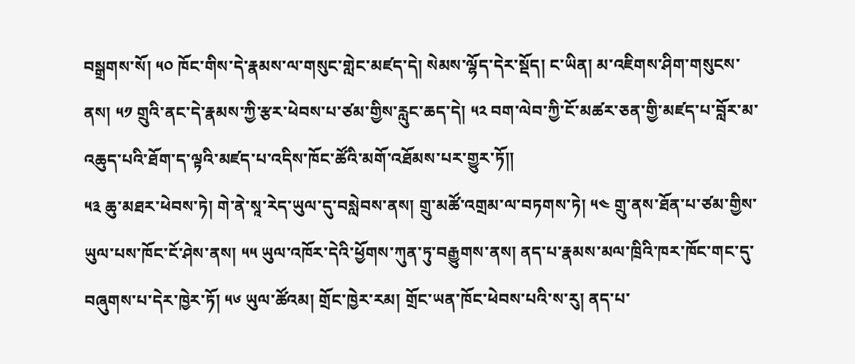བསྒྲགས་སོ། ༥༠ ཁོང་གིས་དེ་རྣམས་ལ་གསུང་གླེང་མཛད་དེ། སེམས་ལྷོད་དེར་སྡོད། ང་ཡིན། མ་འཇིགས་ཤིག་གསུངས་ནས། ༥༡ གྲུའི་ནང་དེ་རྣམས་ཀྱི་རྩར་ཕེབས་པ་ཙམ་གྱིས་རླུང་ཆད་དེ། ༥༢ བག་ལེབ་ཀྱི་ངོ་མཚར་ཅན་གྱི་མཛད་པ་བློར་མ་འཆུད་པའི་ཐོག་ད་ལྟའི་མཛད་པ་འདིས་ཁོང་ཚོའི་མགོ་འཐོམས་པར་གྱུར་ཏོ༎
༥༣ ཆུ་མཐར་ཕེབས་ཏེ། གེ་ནེ་སཱ་རེད་ཡུལ་དུ་བསླེབས་ནས། གྲུ་མཚོ་འགྲམ་ལ་བཏགས་ཏེ། ༥༤ གྲུ་ནས་ཐོན་པ་ཙམ་གྱིས་ཡུལ་པས་ཁོང་ངོ་ཤེས་ནས། ༥༥ ཡུལ་འཁོར་དེའི་ཕྱོགས་ཀུན་ཏུ་བརྒྱུགས་ནས། ནད་པ་རྣམས་མལ་ཁྲིའི་ཁར་ཁོང་གང་དུ་བཞུགས་པ་དེར་ཁྱེར་ཏོ། ༥༦ ཡུལ་ཚོའམ། གྲོང་ཁྱེར་རམ། གྲོང་ཡན་ཁོང་ཕེབས་པའི་ས་རུ། ནད་པ་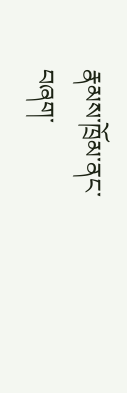རྣམས་ཁྲོམ་ནང་བཞག་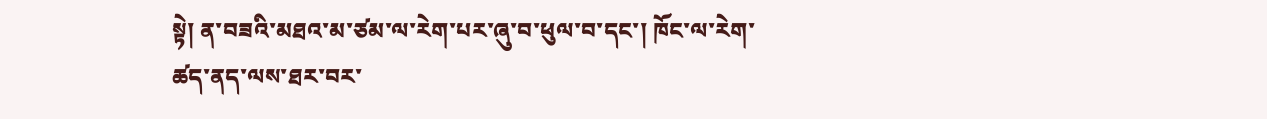སྟེ། ན་བཟའི་མཐའ་མ་ཙམ་ལ་རེག་པར་ཞུ་བ་ཕུལ་བ་དང་། ཁོང་ལ་རེག་ཚད་ནད་ལས་ཐར་བར་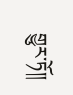གྱུར་ཏོ༎